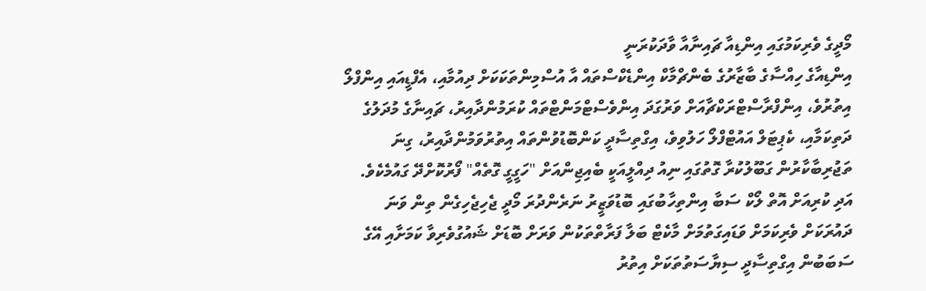މޯދީގެ ވެރިކަމުގައި އިންޑިއާ ޗައިނާއާ ވާދަކުރަނީ
އިންޑިއާގެ ހިއްސާގެ ބާޒާރުގެ ބެންޗްމާކް އިންޑެކްސްތައް އާ އުސްމިންތަކަކަށް ދިއުމާއި، އެފްޑީއައި އިންފްލޯ އިތުރުވެ، އިންފްރާސްޓްރަކްޗާއަށް ވަރުގަދަ އިންވެސްޓްމަންޓްތައް ކުރަމުންދާއިރު، ޗައިނާގެ މުދަލުގެ ދަތިކަމާއި، ކެޕިޓަލް އައުޓްފްލޯ ހަލުވިވެ، އިގްތިސާދީ ކަންބޮޑުވުންތައް އިތުރުވަމުންދާއިރު، ގިނަ ތަޖުރިބާކާރުން ގަބޫލުކުރާ ގޮތުގައި ނިއު ދިއްލީއަކީ ބެއިޖިންއަށް "ހަގީގީ ގޮތެއް" ފޯރުކޮށްދޭ ގައުމެކެވެ.
އަދި ކުރިއަށް އޮތް ލޯކް ސަބާ އިންތިހާބުގައި ބޮޑުވަޒީރު ނަރެންދުރަ މޯދީ ޖެހިޖެހިގެން ތިން ވަނަ ދައުރަކަށް ވެރިކަމަށް ވަޑައިގަތުމަށް މާކެޓް ބަލާ ފަރާތްތަކުން ވަރަށް ބޮޑަށް ޝައުގުވެރިވާ ކަމަށާއި އޭގެ ސަބަބުން އިގްތިސާދީ ސިޔާސަތުތަކަށް އިތުރު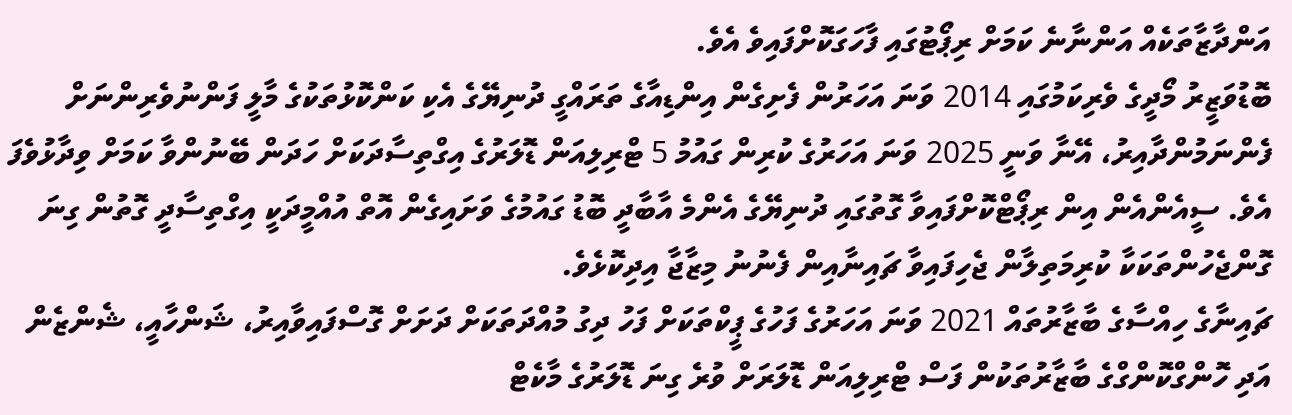އަންދާޒާތަކެއް އަންނާނެ ކަމަށް ރިޕޯޓުގައި ފާހަގަކޮށްފައިވެ އެވެ.
ބޮޑުވަޒީރު މޯދީގެ ވެރިކަމުގައި 2014 ވަނަ އަހަރުން ފެށިގެން އިންޑިއާގެ ތަރައްގީ ދުނިޔޭގެ އެކި ކަންކޮޅުތަކުގެ މާލީ ފަންނުވެރިންނަށް ފެންނަމުންދާއިރު، އޭނާ ވަނީ 2025 ވަނަ އަހަރުގެ ކުރިން ގައުމު 5 ޓްރިލިއަން ޑޮލަރުގެ އިގްތިސާދަކަށް ހަދަން ބޭނުންވާ ކަމަށް ވިދާޅުވެފަ އެވެ. ސީއެންއެން އިން ރިޕޯޓްކޮށްފައިވާ ގޮތުގައި ދުނިޔޭގެ އެންމެ އާބާދީ ބޮޑު ގައުމުގެ ވަށައިގެން އޮތް އުއްމީދަކީ އިގްތިސާދީ ގޮތުން ގިނަ ގޮންޖެހުންތަކަކާ ކުރިމަތިލާން ޖެހިފައިވާ ޗައިނާއިން ފެނުނު މިޒާޖާ އިދިކޮޅެވެ.
ޗައިނާގެ ހިއްސާގެ ބާޒާރުތައް 2021 ވަނަ އަހަރުގެ ފަހުގެ ޕީކްތަކަށް ފަހު ދިގު މުއްދަތަކަށް ދަށަށް ގޮސްފައިވާއިރު، ޝަންހާއީ، ޝެންޒެން އަދި ހޮންގްކޮންގްގެ ބާޒާރުތަކުން ފަސް ޓްރިލިއަން ޑޮލަރަށް ވުރެ ގިނަ ޑޮލަރުގެ މާކެޓް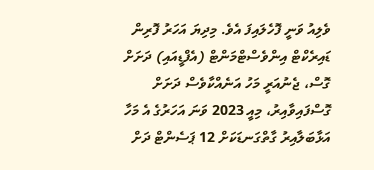ވެލިއު ވަނީ ފޮހެލައިފަ އެވެ. މިދިޔަ އަހަރު ފޮރިން ޑައިރެކްޓް އިންވެސްޓްމަންޓް (އެފްޑީއައި) ދަށަށް ގޮސް، ޖެނުއަރީ މަހު އަނެއްކާވެސް ދަށަށް ގޮސްފައިވާއިރު، މިއީ 2023 ވަނަ އަހަރުގެ އެ މަހާ އަޅާބަލާއިރު ގާތްގަނޑަކަށް 12 ޕަސެންޓް ދަށް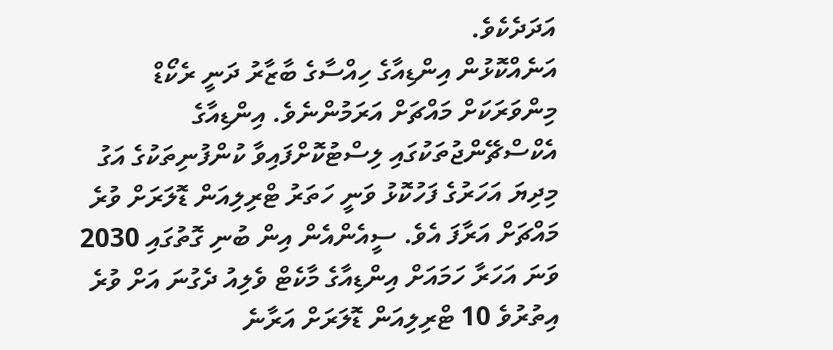އަދަދެކެވެ.
އަނެއްކޮޅުން އިންޑިއާގެ ހިއްސާގެ ބާޒާރު ދަނީ ރެކޯޑް މިންވަރަކަށް މައްޗަށް އަރަމުންނެވެ. އިންޑިއާގެ އެކްސްޗޭންޖުތަކުގައި ލިސްޓުކޮށްފައިވާ ކުންފުނިތަކުގެ އަގު މިދިޔަ އަހަރުގެ ފަހުކޮޅު ވަނީ ހަތަރު ޓްރިލިއަން ޑޮލަރަށް ވުރެ މައްޗަށް އަރާފަ އެވެ. ސީއެންއެން އިން ބުނި ގޮތުގައި 2030 ވަނަ އަހަރާ ހަމައަށް އިންޑިއާގެ މާކެޓް ވެލިއު ދެގުނަ އަށް ވުރެ އިތުރުވެ 10 ޓްރިލިއަން ޑޮލަރަށް އަރާނެ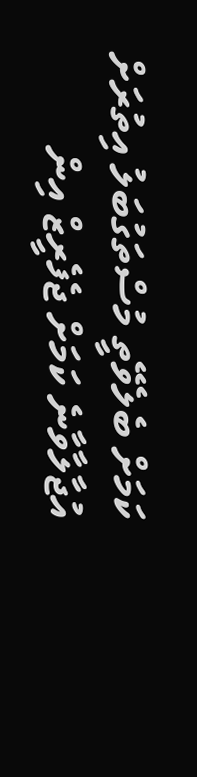ކަމަށް ބެލެވޭތީ މުސްތަގުބަލު އިތުރަށް އުޖާލާވާނެ ކަމަށް ޖެފެރީޒް އިން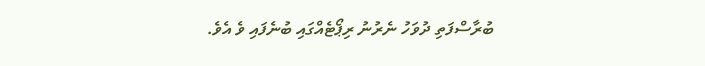ބުރާސްފަތި ދުވަހު ނެރުނު ރިޕޯޓެއްގައި ބުނެފައި ވެ އެވެ.